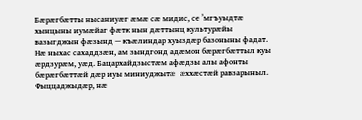Бæрæгбæтты нысаниуæг æмæ сæ мидис, се ’мгъуыдтæ хынцыны иумæйаг фæтк нын дæттынц культурæйы вазыгджын фæзынд — къæлиндар хуыздæр базоныны фадат. Нæ ныхас сахаддзæн, ам зындгонд адæмон бæрæгбæттыл куы æрдзурæм, уæд. Бацархайдзыстæм афæдзы алы афонты бæрæгбæттæй дæр иуы миниуджытæ æххæстæй равзарыныл. Фыццаджыдæр, нæ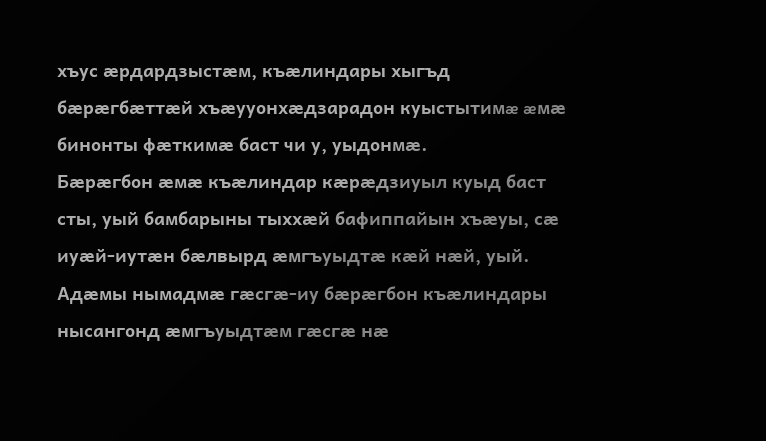хъус æрдардзыстæм, къæлиндары хыгъд бæрæгбæттæй хъæууонхæдзарадон куыстытимæ æмæ бинонты фæткимæ баст чи у, уыдонмæ.
Бæрæгбон æмæ къæлиндар кæрæдзиуыл куыд баст сты, уый бамбарыны тыххæй бафиппайын хъæуы, сæ иуæй-иутæн бæлвырд æмгъуыдтæ кæй нæй, уый. Адæмы нымадмæ гæсгæ-иу бæрæгбон къæлиндары нысангонд æмгъуыдтæм гæсгæ нæ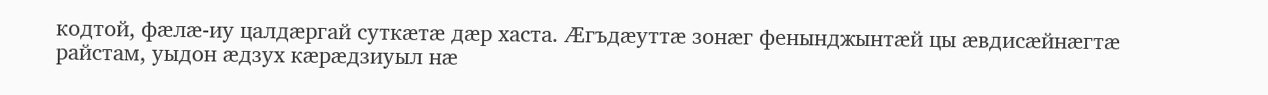кодтой, фæлæ-иу цалдæргай суткæтæ дæр хаста. Æгъдæуттæ зонæг фенынджынтæй цы æвдисæйнæгтæ райстам, уыдон æдзух кæрæдзиуыл нæ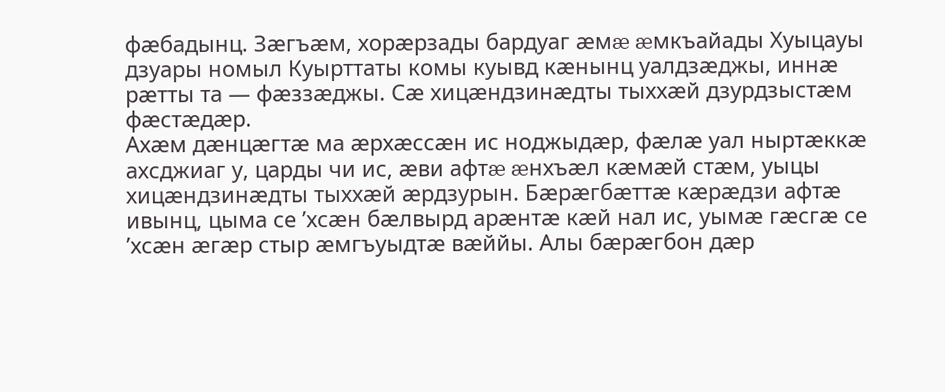фæбадынц. Зæгъæм, хорæрзады бардуаг æмæ æмкъайады Хуыцауы дзуары номыл Куырттаты комы куывд кæнынц уалдзæджы, иннæ рæтты та — фæззæджы. Сæ хицæндзинæдты тыххæй дзурдзыстæм фæстæдæр.
Ахæм дæнцæгтæ ма æрхæссæн ис ноджыдæр, фæлæ уал ныртæккæ ахсджиаг у, царды чи ис, æви афтæ æнхъæл кæмæй стæм, уыцы хицæндзинæдты тыххæй æрдзурын. Бæрæгбæттæ кæрæдзи афтæ ивынц, цыма се ’хсæн бæлвырд арæнтæ кæй нал ис, уымæ гæсгæ се ’хсæн æгæр стыр æмгъуыдтæ вæййы. Алы бæрæгбон дæр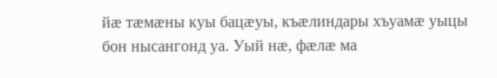йæ тæмæны куы бацæуы, къæлиндары хъуамæ уыцы бон нысангонд уа. Уый нæ, фæлæ ма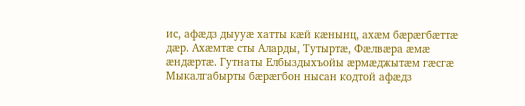ис, афæдз дыууæ хатты кæй кæнынц, ахæм бæрæгбæттæ дæр. Ахæмтæ сты Аларды, Тутыртæ, Фæлвæра æмæ æндæртæ. Гутнаты Елбыздыхъойы æрмæджытæм гæсгæ Мыкалгабырты бæрæгбон нысан кодтой афæдз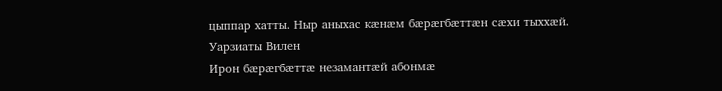цыппар хатты. Ныр аныхас кæнæм бæрæгбæттæн сæхи тыххæй.
Уарзиаты Вилен
Ирон бæрæгбæттæ незамантæй абонмæ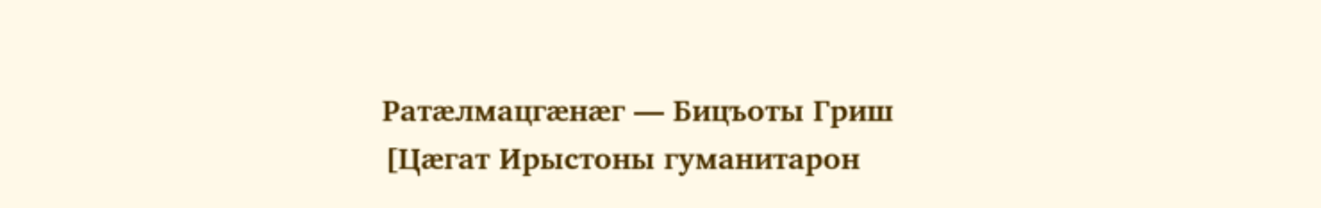Ратæлмацгæнæг — Бицъоты Гриш
[Цæгат Ирыстоны гуманитарон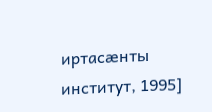иртасæнты институт, 1995]